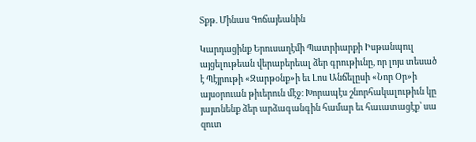Տքթ. Մինաս Գոճայեանին

Կարդացինք Երուսաղէմի Պատրիարքի Իսթանպուլ այցելութեան վերաբերեալ ձեր գրութիւնը, որ լոյս տեսած է Պէյրութի «Զարթօնք»ի եւ Լոս Անճելըսի «Նոր Օր»ի այսօրուան թիւերուն մէջ։ Խորապէս շնորհակալութիւն կը յայտնենք ձեր արձագանգին համար եւ հաւատացէք՝ սա զուտ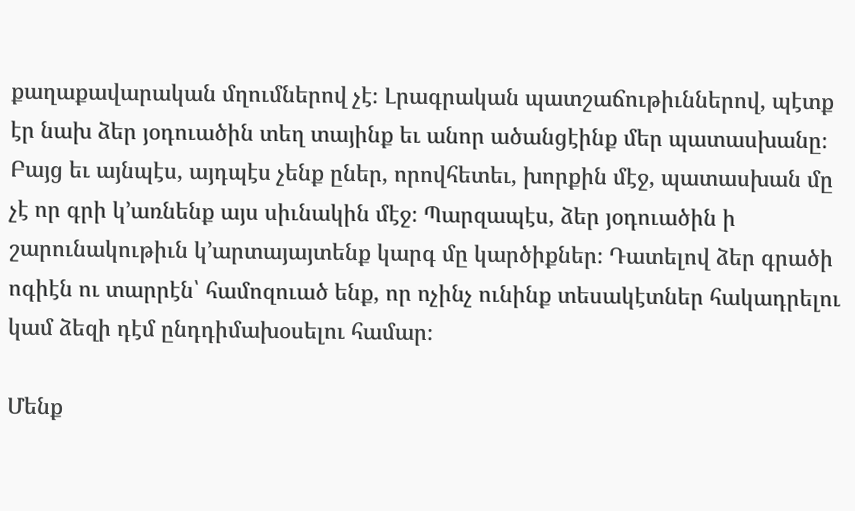քաղաքավարական մղումներով չէ։ Լրագրական պատշաճութիւններով, պէտք էր նախ ձեր յօդուածին տեղ տայինք եւ անոր ածանցէինք մեր պատասխանը։ Բայց եւ այնպէս, այդպէս չենք ըներ, որովհետեւ, խորքին մէջ, պատասխան մը չէ որ գրի կ՚առնենք այս սիւնակին մէջ։ Պարզապէս, ձեր յօդուածին ի շարունակութիւն կ՚արտայայտենք կարգ մը կարծիքներ։ Դատելով ձեր գրածի ոգիէն ու տարրէն՝ համոզուած ենք, որ ոչինչ ունինք տեսակէտներ հակադրելու կամ ձեզի դէմ ընդդիմախօսելու համար։

Մենք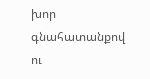խոր գնահատանքով ու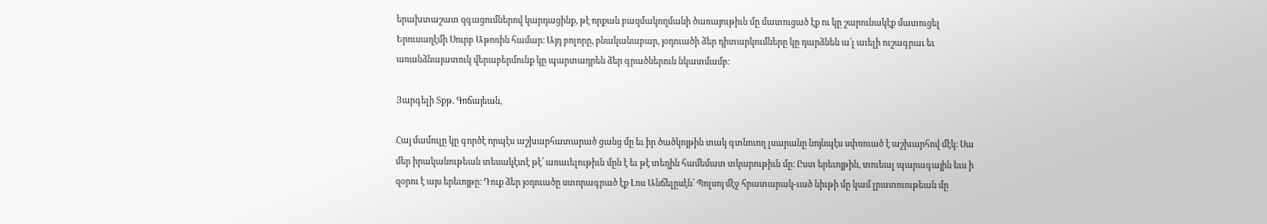երախտաշատ զգացումներով կարդացինք, թէ որքան բազմակողմանի ծառայութիւն մը մատուցած էք ու կը շարունակէք մատուցել Երուսաղէմի Սուրբ Աթոռին համար։ Այդ բոլորը, բնականաբար, յօդուածի ձեր դիտարկումները կը դարձնեն ա՛լ աւելի ուշագրաւ եւ առանձնայատուկ վերաբերմունք կը պարտադրեն ձեր գրածներուն նկատմամբ։

Յարգելի Տքթ. Գոճայեան,

Հայ մամուլը կը գործէ որպէս աշխարհատարած ցանց մը եւ իր ծածկոյթին տակ գտնուող լսարանը նոյնպէս սփռուած է աշխարհով մէկ։ Սա մեր իրականութեան տեսակէտէ թէ՛ առաւելութիւն մըն է եւ թէ տեղին համեմատ տկարութիւն մը։ Ըստ երեւոյթին, տուեալ պարագային եւս ի զօրու է այս երեւոյթը։ Դուք ձեր յօդուածը ստորագրած էք Լոս Անճելըսէն՝ Պոլսոյ մէջ հրատարակ-ւած նիւթի մը կամ լրատուութեան մը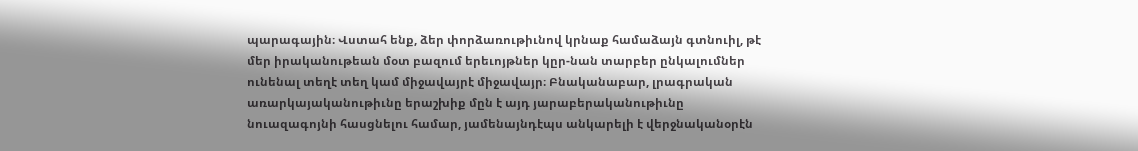պարագային։ Վստահ ենք, ձեր փորձառութիւնով կրնաք համաձայն գտնուիլ, թէ մեր իրականութեան մօտ բազում երեւոյթներ կըր-նան տարբեր ընկալումներ ունենալ տեղէ տեղ կամ միջավայրէ միջավայր։ Բնականաբար, լրագրական առարկայականութիւնը երաշխիք մըն է այդ յարաբերականութիւնը նուազագոյնի հասցնելու համար, յամենայնդէպս անկարելի է վերջնականօրէն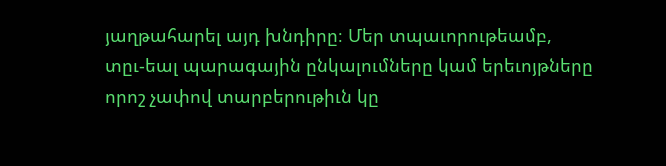յաղթահարել այդ խնդիրը։ Մեր տպաւորութեամբ, տըւ-եալ պարագային ընկալումները կամ երեւոյթները որոշ չափով տարբերութիւն կը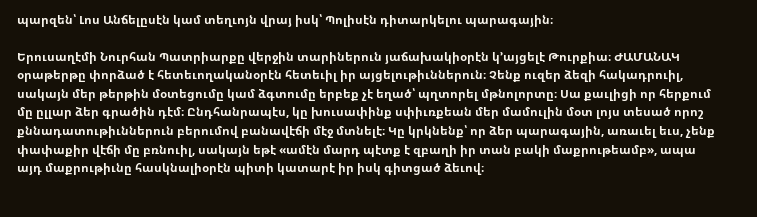պարզեն՝ Լոս Անճելըսէն կամ տեղւոյն վրայ իսկ՝ Պոլիսէն դիտարկելու պարագային։

Երուսաղէմի Նուրհան Պատրիարքը վերջին տարիներուն յաճախակիօրէն կ՚այցելէ Թուրքիա։ ԺԱՄԱՆԱԿ օրաթերթը փորձած է հետեւողականօրէն հետեւիլ իր այցելութիւններուն։ Չենք ուզեր ձեզի հակադրուիլ, սակայն մեր թերթին մօտեցումը կամ ձգտումը երբեք չէ եղած՝ պղտորել մթնոլորտը։ Սա քաւլիցի որ հերքում մը ըլլար ձեր գրածին դէմ։ Ընդհանրապէս, կը խուսափինք սփիւռքեան մեր մամուլին մօտ լոյս տեսած որոշ քննադատութիւններուն բերումով բանավէճի մէջ մտնելէ։ Կը կրկնենք՝ որ ձեր պարագային, առաւել եւս, չենք փափաքիր վէճի մը բռնուիլ, սակայն եթէ «ամէն մարդ պէտք է զբաղի իր տան բակի մաքրութեամբ», ապա այդ մաքրութիւնը հասկնալիօրէն պիտի կատարէ իր իսկ գիտցած ձեւով։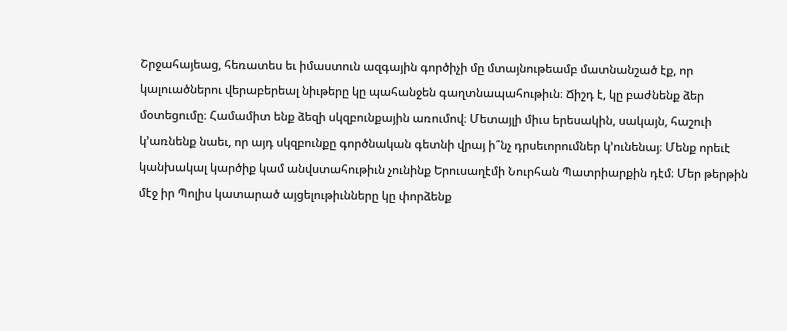Շրջահայեաց, հեռատես եւ իմաստուն ազգային գործիչի մը մտայնութեամբ մատնանշած էք, որ կալուածներու վերաբերեալ նիւթերը կը պահանջեն գաղտնապահութիւն։ Ճիշդ է, կը բաժնենք ձեր մօտեցումը։ Համամիտ ենք ձեզի սկզբունքային առումով։ Մետայլի միւս երեսակին, սակայն, հաշուի կ՚առնենք նաեւ, որ այդ սկզբունքը գործնական գետնի վրայ ի՞նչ դրսեւորումներ կ՚ունենայ։ Մենք որեւէ կանխակալ կարծիք կամ անվստահութիւն չունինք Երուսաղէմի Նուրհան Պատրիարքին դէմ։ Մեր թերթին մէջ իր Պոլիս կատարած այցելութիւնները կը փորձենք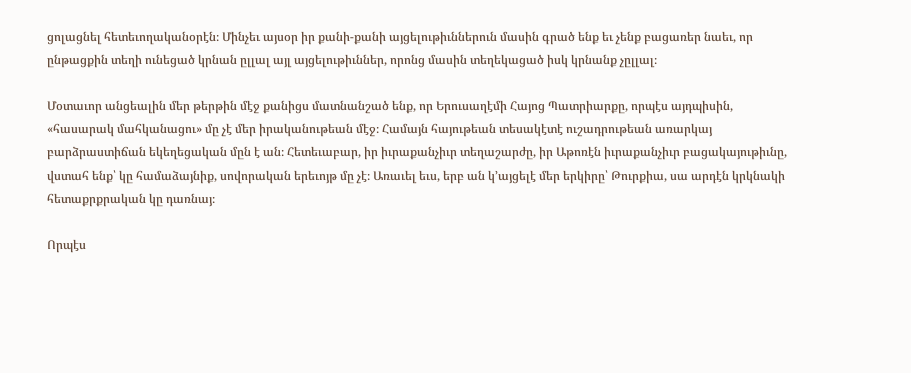ցոլացնել հետեւողականօրէն։ Մինչեւ այսօր իր քանի-քանի այցելութիւններուն մասին գրած ենք եւ չենք բացառեր նաեւ, որ ընթացքին տեղի ունեցած կրնան ըլլալ այլ այցելութիւններ, որոնց մասին տեղեկացած իսկ կրնանք չըլլալ։

Մօտաւոր անցեալին մեր թերթին մէջ քանիցս մատնանշած ենք, որ Երուսաղէմի Հայոց Պատրիարքը, որպէս այդպիսին, «հասարակ մահկանացու» մը չէ մեր իրականութեան մէջ։ Համայն հայութեան տեսակէտէ ուշադրութեան առարկայ բարձրաստիճան եկեղեցական մըն է ան։ Հետեւաբար, իր իւրաքանչիւր տեղաշարժը, իր Աթոռէն իւրաքանչիւր բացակայութիւնը, վստահ ենք՝ կը համաձայնիք, սովորական երեւոյթ մը չէ։ Առաւել եւս, երբ ան կ՚այցելէ մեր երկիրը՝ Թուրքիա, սա արդէն կրկնակի հետաքրքրական կը դառնայ։

Որպէս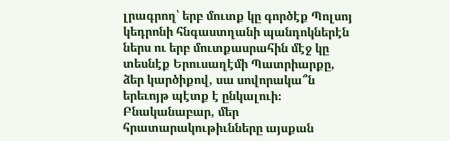լրագրող՝ երբ մուտք կը գործէք Պոլսոյ կեդրոնի հնգաստղանի պանդոկներէն ներս ու երբ մուտքասրահին մէջ կը տեսնէք Երուսաղէմի Պատրիարքը, ձեր կարծիքով, սա սովորակա՞ն երեւոյթ պէտք է ընկալուի։ Բնականաբար, մեր հրատարակութիւնները այսքան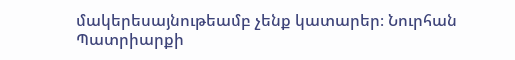մակերեսայնութեամբ չենք կատարեր։ Նուրհան Պատրիարքի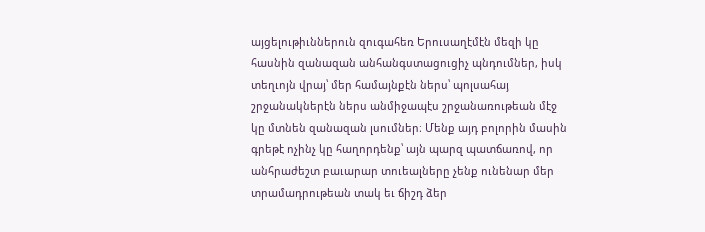այցելութիւններուն զուգահեռ Երուսաղէմէն մեզի կը հասնին զանազան անհանգստացուցիչ պնդումներ, իսկ տեղւոյն վրայ՝ մեր համայնքէն ներս՝ պոլսահայ շրջանակներէն ներս անմիջապէս շրջանառութեան մէջ կը մտնեն զանազան լսումներ։ Մենք այդ բոլորին մասին գրեթէ ոչինչ կը հաղորդենք՝ այն պարզ պատճառով, որ անհրաժեշտ բաւարար տուեալները չենք ունենար մեր տրամադրութեան տակ եւ ճիշդ ձեր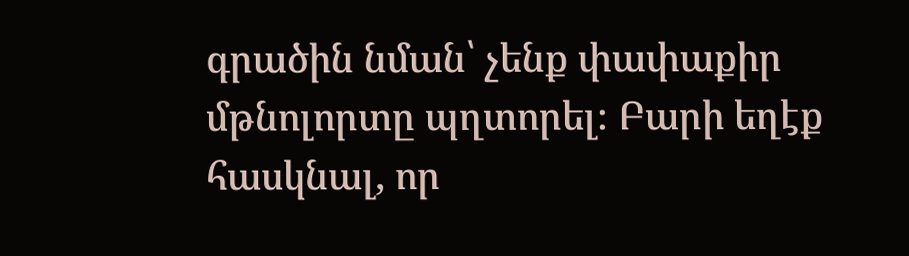գրածին նման՝ չենք փափաքիր մթնոլորտը պղտորել։ Բարի եղէք հասկնալ, որ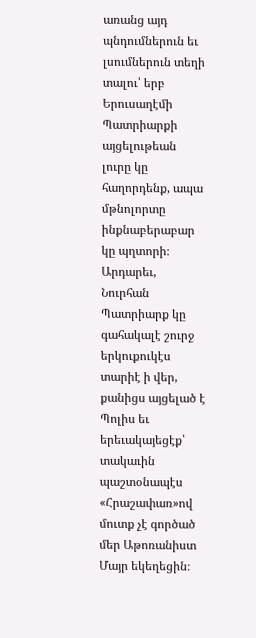առանց այդ պնդումներուն եւ լսումներուն տեղի տալու՝ երբ Երուսաղէմի Պատրիարքի այցելութեան լուրը կը հաղորդենք, ապա մթնոլորտը ինքնաբերաբար կը պղտորի։ Արդարեւ, Նուրհան Պատրիարք կը գահակալէ շուրջ երկուքուկէս տարիէ ի վեր, քանիցս այցելած է Պոլիս եւ երեւակայեցէք՝ տակաւին պաշտօնապէս «Հրաշափառ»ով մուտք չէ գործած մեր Աթոռանիստ Մայր եկեղեցին։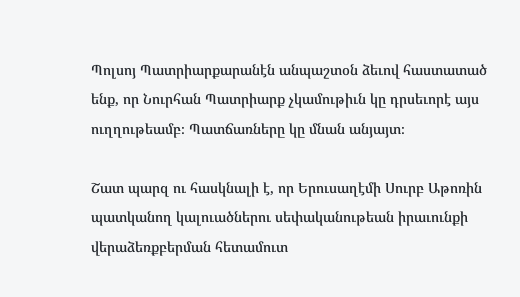Պոլսոյ Պատրիարքարանէն անպաշտօն ձեւով հաստատած ենք, որ Նուրհան Պատրիարք չկամութիւն կը դրսեւորէ այս ուղղութեամբ։ Պատճառները կը մնան անյայտ։

Շատ պարզ ու հասկնալի է, որ Երուսաղէմի Սուրբ Աթոռին պատկանող կալուածներու սեփականութեան իրաւունքի վերաձեռքբերման հետամուտ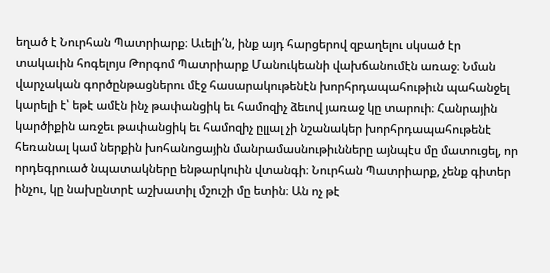եղած է Նուրհան Պատրիարք։ Աւելի՛ն, ինք այդ հարցերով զբաղելու սկսած էր տակաւին հոգելոյս Թորգոմ Պատրիարք Մանուկեանի վախճանումէն առաջ։ Նման վարչական գործընթացներու մէջ հասարակութենէն խորհրդապահութիւն պահանջել կարելի է՝ եթէ ամէն ինչ թափանցիկ եւ համոզիչ ձեւով յառաջ կը տարուի։ Հանրային կարծիքին առջեւ թափանցիկ եւ համոզիչ ըլլալ չի նշանակեր խորհրդապահութենէ հեռանալ կամ ներքին խոհանոցային մանրամասնութիւնները այնպէս մը մատուցել, որ որդեգրուած նպատակները ենթարկուին վտանգի։ Նուրհան Պատրիարք, չենք գիտեր ինչու, կը նախընտրէ աշխատիլ մշուշի մը ետին։ Ան ոչ թէ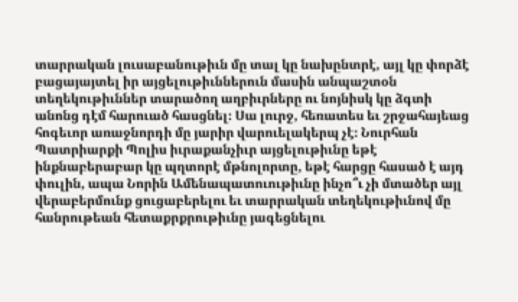տարրական լուսաբանութիւն մը տալ կը նախընտրէ, այլ կը փորձէ բացայայտել իր այցելութիւններուն մասին անպաշտօն տեղեկութիւններ տարածող աղբիւրները ու նոյնիսկ կը ձգտի անոնց դէմ հարուած հասցնել։ Սա լուրջ, հեռատես եւ շրջահայեաց հոգեւոր առաջնորդի մը յարիր վարուելակերպ չէ։ Նուրհան Պատրիարքի Պոլիս իւրաքանչիւր այցելութիւնը եթէ ինքնաբերաբար կը պղտորէ մթնոլորտը, եթէ հարցը հասած է այդ փուլին, ապա Նորին Ամենապատուութիւնը ինչո՞ւ չի մտածեր այլ վերաբերմունք ցուցաբերելու եւ տարրական տեղեկութիւնով մը հանրութեան հետաքրքրութիւնը յագեցնելու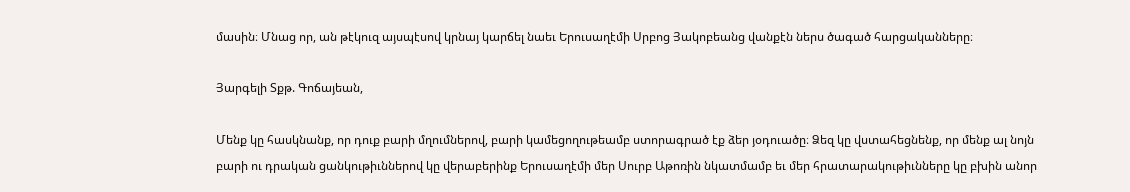մասին։ Մնաց որ, ան թէկուզ այսպէսով կրնայ կարճել նաեւ Երուսաղէմի Սրբոց Յակոբեանց վանքէն ներս ծագած հարցականները։

Յարգելի Տքթ. Գոճայեան,

Մենք կը հասկնանք, որ դուք բարի մղումներով, բարի կամեցողութեամբ ստորագրած էք ձեր յօդուածը։ Ձեզ կը վստահեցնենք, որ մենք ալ նոյն բարի ու դրական ցանկութիւններով կը վերաբերինք Երուսաղէմի մեր Սուրբ Աթոռին նկատմամբ եւ մեր հրատարակութիւնները կը բխին անոր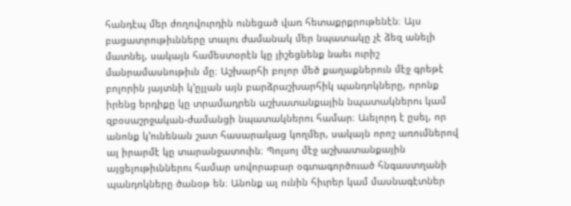հանդէպ մեր ժողովուրդին ունեցած վառ հետաքրքրութենէն։ Այս բացատրութիւնները տալու ժամանակ մեր նպատակը չէ ձեզ անելի մատնել, սակայն համեստօրէն կը յիշեցնենք նաեւ ուրիշ մանրամասնութիւն մը։ Աշխարհի բոլոր մեծ քաղաքներուն մէջ գրեթէ բոլորին յայտնի կ՚ըլլան այն բարձրաշխարհիկ պանդոկները, որոնք իրենց երդիքը կը տրամադրեն աշխատանքային նպատակներու կամ զբօսաշրջական-ժամանցի նպատակներու համար։ Աւելորդ է ըսել, որ անոնք կ՚ունենան շատ հասարակաց կողմեր, սակայն որոշ առումներով ալ իրարմէ կը տարանջատուին։ Պոլսոյ մէջ աշխատանքային այցելութիւններու համար սովորաբար օգտագործուած հնգաստղանի պանդոկները ծանօթ են։ Անոնք ալ ունին հիւրեր կամ մասնագէտներ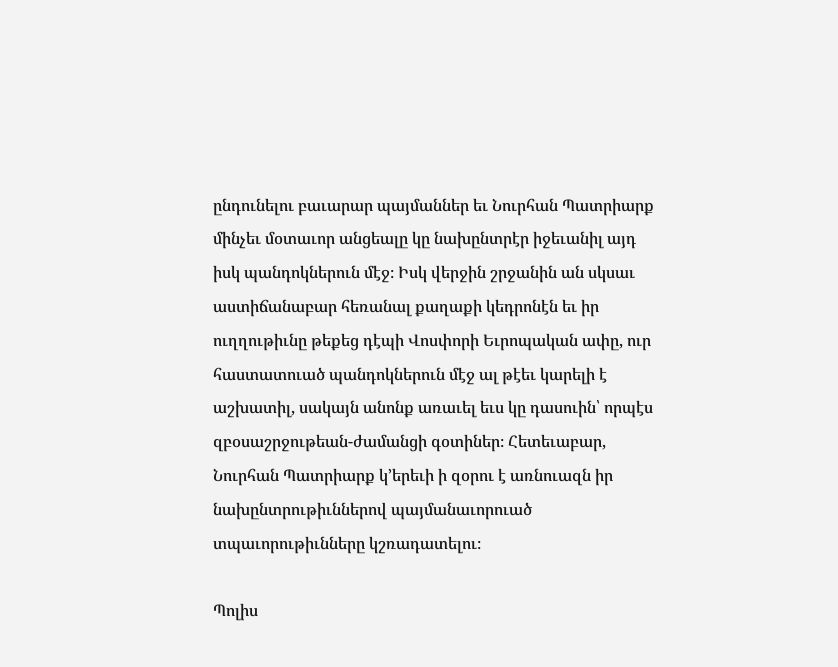ընդունելու բաւարար պայմաններ եւ Նուրհան Պատրիարք մինչեւ մօտաւոր անցեալը կը նախընտրէր իջեւանիլ այդ իսկ պանդոկներուն մէջ։ Իսկ վերջին շրջանին ան սկսաւ աստիճանաբար հեռանալ քաղաքի կեդրոնէն եւ իր ուղղութիւնը թեքեց դէպի Վոսփորի Եւրոպական ափը, ուր հաստատուած պանդոկներուն մէջ ալ թէեւ կարելի է աշխատիլ, սակայն անոնք առաւել եւս կը դասուին՝ որպէս զբօսաշրջութեան-ժամանցի գօտիներ։ Հետեւաբար, Նուրհան Պատրիարք կ՚երեւի ի զօրու է առնուազն իր նախընտրութիւններով պայմանաւորուած տպաւորութիւնները կշռադատելու։

Պոլիս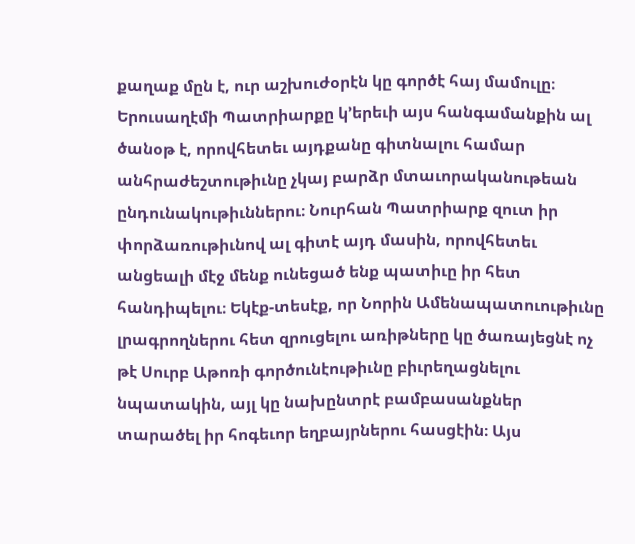քաղաք մըն է, ուր աշխուժօրէն կը գործէ հայ մամուլը։ Երուսաղէմի Պատրիարքը կ՚երեւի այս հանգամանքին ալ ծանօթ է, որովհետեւ այդքանը գիտնալու համար անհրաժեշտութիւնը չկայ բարձր մտաւորականութեան ընդունակութիւններու։ Նուրհան Պատրիարք զուտ իր փորձառութիւնով ալ գիտէ այդ մասին, որովհետեւ անցեալի մէջ մենք ունեցած ենք պատիւը իր հետ հանդիպելու։ Եկէք-տեսէք, որ Նորին Ամենապատուութիւնը լրագրողներու հետ զրուցելու առիթները կը ծառայեցնէ ոչ թէ Սուրբ Աթոռի գործունէութիւնը բիւրեղացնելու նպատակին, այլ կը նախընտրէ բամբասանքներ տարածել իր հոգեւոր եղբայրներու հասցէին։ Այս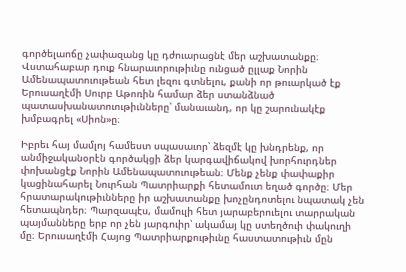գործելաոճը չափազանց կը դժուարացնէ մեր աշխատանքը։ Վստահաբար դուք հնարաւորութիւնը ունցած ըլլաք Նորին Ամենապատուութեան հետ լեզու գտնելու, քանի որ թուարկած էք Երուսաղէմի Սուրբ Աթոռին համար ձեր ստանձնած պատասխանատուութիւնները՝ մանաւանդ, որ կը շարունակէք խմբագրել «Սիոն»ը։

Իբրեւ հայ մամլոյ համեստ սպասաւոր՝ ձեզմէ կը խնդրենք, որ անմիջականօրէն գործակցի ձեր կարգավիճակով խորհուրդներ փոխանցէք Նորին Ամենապատուութեան։ Մենք չենք փափաքիր կացինահարել Նուրհան Պատրիարքի հետամուտ եղած գործը։ Մեր հրատարակութիւնները իր աշխատանքը խոչընդոտելու նպատակ չեն հետապնդեր։ Պարզապէս, մամուլի հետ յարաբերուելու տարրական պայմանները երբ որ չեն յարգուիր՝ ակամայ կը ստեղծուի փակուղի մը։ Երուսաղէմի Հայոց Պատրիարքութիւնը հաստատութիւն մըն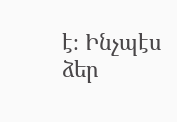է։ Ինչպէս ձեր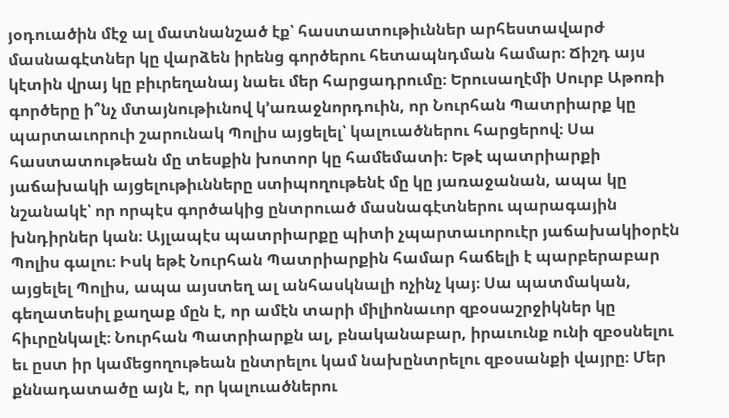յօդուածին մէջ ալ մատնանշած էք՝ հաստատութիւններ արհեստավարժ մասնագէտներ կը վարձեն իրենց գործերու հետապնդման համար։ Ճիշդ այս կէտին վրայ կը բիւրեղանայ նաեւ մեր հարցադրումը։ Երուսաղէմի Սուրբ Աթոռի գործերը ի՞նչ մտայնութիւնով կ՚առաջնորդուին, որ Նուրհան Պատրիարք կը պարտաւորուի շարունակ Պոլիս այցելել՝ կալուածներու հարցերով։ Սա հաստատութեան մը տեսքին խոտոր կը համեմատի։ Եթէ պատրիարքի յաճախակի այցելութիւնները ստիպողութենէ մը կը յառաջանան, ապա կը նշանակէ՝ որ որպէս գործակից ընտրուած մասնագէտներու պարագային խնդիրներ կան։ Այլապէս պատրիարքը պիտի չպարտաւորուէր յաճախակիօրէն Պոլիս գալու։ Իսկ եթէ Նուրհան Պատրիարքին համար հաճելի է պարբերաբար այցելել Պոլիս, ապա այստեղ ալ անհասկնալի ոչինչ կայ։ Սա պատմական, գեղատեսիլ քաղաք մըն է, որ ամէն տարի միլիոնաւոր զբօսաշրջիկներ կը հիւրընկալէ։ Նուրհան Պատրիարքն ալ, բնականաբար, իրաւունք ունի զբօսնելու եւ ըստ իր կամեցողութեան ընտրելու կամ նախընտրելու զբօսանքի վայրը։ Մեր քննադատածը այն է, որ կալուածներու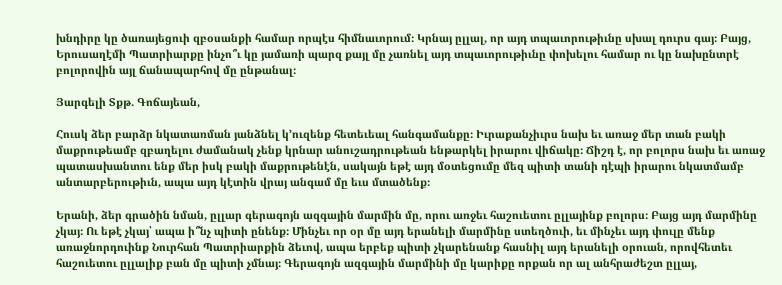խնդիրը կը ծառայեցուի զբօսանքի համար որպէս հիմնաւորում։ Կրնայ ըլլալ, որ այդ տպաւորութիւնը սխալ դուրս գայ։ Բայց, Երուսաղէմի Պատրիարքը ինչո՞ւ կը յամառի պարզ քայլ մը չառնել այդ տպաւորութիւնը փոխելու համար ու կը նախընտրէ բոլորովին այլ ճանապարհով մը ընթանալ։

Յարգելի Տքթ. Գոճայեան,

Հուսկ ձեր բարձր նկատառման յանձնել կ՚ուզենք հետեւեալ հանգամանքը։ Իւրաքանչիւրս նախ եւ առաջ մեր տան բակի մաքրութեամբ զբաղելու ժամանակ չենք կրնար անուշադրութեան ենթարկել իրարու վիճակը։ Ճիշդ է, որ բոլորս նախ եւ առաջ պատասխանտու ենք մեր իսկ բակի մաքրութենէն, սակայն եթէ այդ մօտեցումը մեզ պիտի տանի դէպի իրարու նկատմամբ անտարբերութիւն, ապա այդ կէտին վրայ անգամ մը եւս մտածենք։

Երանի, ձեր գրածին նման, ըլլար գերագոյն ազգային մարմին մը, որու առջեւ հաշուետու ըլլայինք բոլորս։ Բայց այդ մարմինը չկայ։ Ու եթէ չկայ՝ ապա ի՞նչ պիտի ընենք։ Մինչեւ որ օր մը այդ երանելի մարմինը ստեղծուի, եւ մինչեւ այդ փուլը մենք առաջնորդուինք Նուրհան Պատրիարքին ձեւով, ապա երբեք պիտի չկարենանք հասնիլ այդ երանելի օրուան, որովհետեւ հաշուետու ըլլալիք բան մը պիտի չմնայ։ Գերագոյն ազգային մարմինի մը կարիքը որքան որ ալ անհրաժեշտ ըլլայ,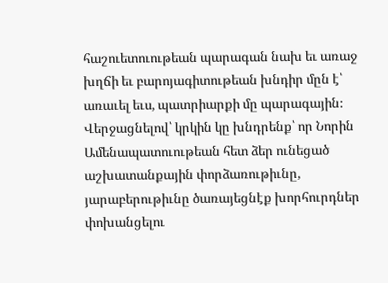հաշուետուութեան պարագան նախ եւ առաջ խղճի եւ բարոյագիտութեան խնդիր մըն է՝ առաւել եւս, պատրիարքի մը պարագային։ Վերջացնելով՝ կրկին կը խնդրենք՝ որ Նորին Ամենապատուութեան հետ ձեր ունեցած աշխատանքային փորձառութիւնը, յարաբերութիւնը ծառայեցնէք խորհուրդներ փոխանցելու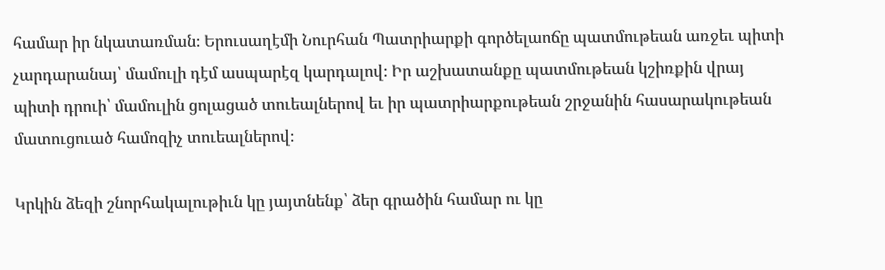համար իր նկատառման։ Երուսաղէմի Նուրհան Պատրիարքի գործելաոճը պատմութեան առջեւ պիտի չարդարանայ՝ մամուլի դէմ ասպարէզ կարդալով։ Իր աշխատանքը պատմութեան կշիռքին վրայ պիտի դրուի՝ մամուլին ցոլացած տուեալներով եւ իր պատրիարքութեան շրջանին հասարակութեան մատուցուած համոզիչ տուեալներով։

Կրկին ձեզի շնորհակալութիւն կը յայտնենք՝ ձեր գրածին համար ու կը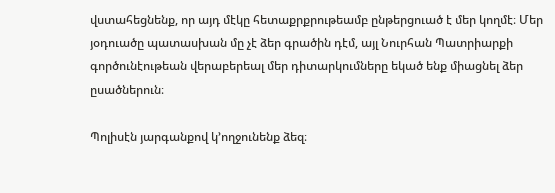վստահեցնենք, որ այդ մէկը հետաքրքրութեամբ ընթերցուած է մեր կողմէ։ Մեր յօդուածը պատասխան մը չէ ձեր գրածին դէմ, այլ Նուրհան Պատրիարքի գործունէութեան վերաբերեալ մեր դիտարկումները եկած ենք միացնել ձեր ըսածներուն։

Պոլիսէն յարգանքով կ՚ողջունենք ձեզ։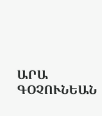ԱՐԱ ԳՕՉՈՒՆԵԱՆ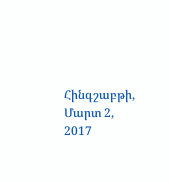Հինգշաբթի, Մարտ 2, 2017